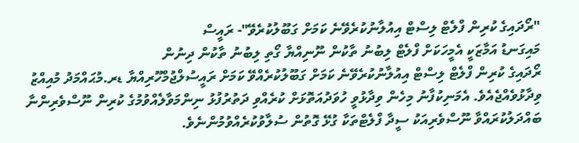"ރޯދައިގެ ކުރިން ފްލެޓް ލިސްޓް އިއުލާނުކުރެވޭނެ ކަމަށް ގަބޫލުކުރެވޭ"- ރައީސް
މައިގަނޑު އަމާޒަކީ އެމީހަކަށް ފްލެޓް ލިބުނު ތާކުން ނޫނިއްޔާ ގޯތި ލިބުނު ތާކުން ދިނުން
ރޯދައިގެ ކުރިން ފްލެޓް ލިސްޓް އިއުލާނުކުރެވޭނެ ކަމަށް ގަބޫލުކުރެއްވޭ ކަމަށް ރައީސުލްޖުމްހޫރިއްޔާ ޑރ.މުޙައްމަދު މުއިއްޒު ވިދާޅުވެއްޖެއެވެ. އެމަނިކުފާނު މިހެން ވިދާޅުވީ ހުވަދުއަތޮޅަށް ކުރެއްވި ދަތުރުފުޅު ނިންމަވާލެއްވުމުގެ ކުރިން ނޫސްވެރިންނާ ބައްދަލުކުރައްވާ ނޫސްވެރިއަކު ސީދާ ފްލެޓްތަކާ ގުޅޭ ގޮތުން ސުލާވުކުރެއްވުމުންނެވެ.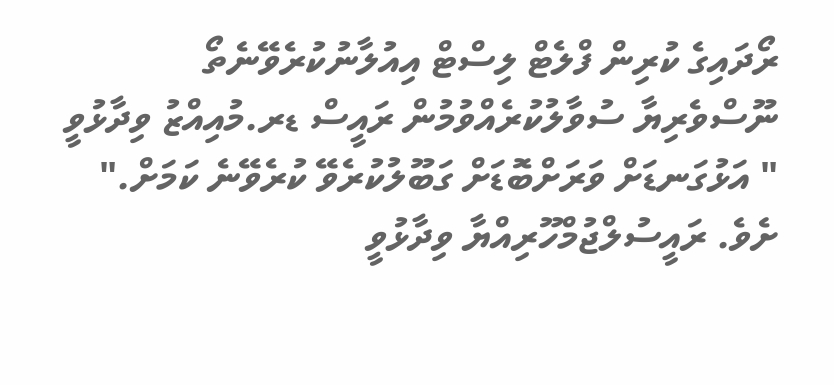ރޯދައިގެ ކުރިން ފްލެޓް ލިސްޓް އިއުލާނުކުރެވޭނެތޯ ނޫސްވެރިޔާ ސުވާލުކުރެއްވުމުން ރައީސް ޑރ.މުއިއްޒު ވިދާޅުވީ " އަޅުގަނޑަށް ވަރަށްބޮޑަށް ގަބޫލުކުރެވޭ ކުރެވޭނެ ކަމަށް." ށެވެ. ރައީސުލްޖުމްހޫރިއްޔާ ވިދާޅުވީ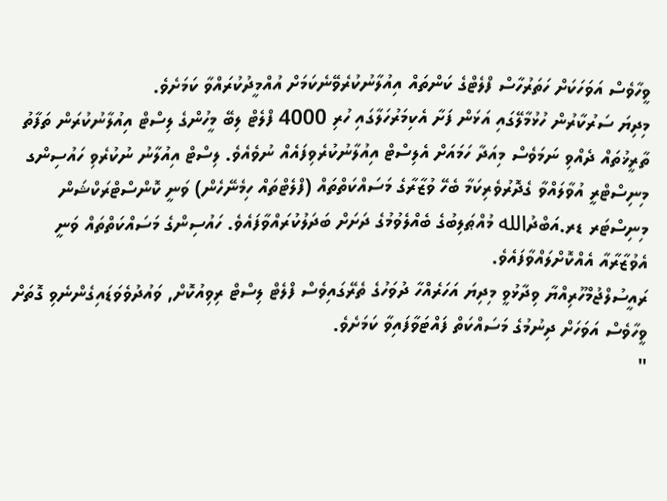ވީހާވެސް އަވަހަކަށް ހަތަރުހާސް ފްލެޓްގެ ކަންތައް އިއުލާނުކުރެވޭނެކަމަށް އުއްމީދުކުރައްވާ ކަމަށެވެ.
މިދިޔަ ސަރުކާރުން ހުޅުމާލޭގައި އަޅަން ފަށާ އެކިމަރުހަލާގައި ހުރި 4000 ފްލެޓް ލިބޭ މީހުންގެ ލިސްޓް އިއުލާނުކުރަން ތަފާތު ތާރީޚުތައް ދެއްވި ނަމަވެސް މިއަދާ ހަމައަށް އެލިސްޓް އިއުލާނުކުރެވިފައެއް ނުވެއެވެ. ލިސްޓް އިއުލާނު ނުކުރެވި ހައުސިންގ މިނިސްޓްރީ އުވާލައްވާ ގެދޮރުވެރިކަމާ ބެހޭ ވުޒާރާގެ މަސައްކަތްތައް (ފްލެޓްތައް ހިމެނޭހެން) ވަނީ ކޮންސްޓްރަކްޝަން މިނިސްޓަރ ޑރ.އަބްދުالله މުއްޠަލިބުގެ ބެއްލެވުމުގެ ދަށަށް ބަދަލުކުރައްވާފައެވެ. ހައުސިންގެ މަސައްކަތްތައް ވަނީ އެވުޒާރާއާ އެއްކޮށްލައްވާފައެވެ.
ރައީސުލްޖުމްހޫރިއްޔާ ވިދާޅުވީ މިދިޔަ އަހަރެއްހާ ދުވަހުގެ ތެރޭގައިވެސް ފްލެޓް ލިސްޓް ރިވިއުކޮށް, ވައުދުވެވަޑައިގެންނެވި ގޮތަށް ވީހާވެސް އަވަހަށް ދިނުމުގެ މަސައްކަތް ފައްޓަވާފައިވާ ކަމަށެވެ.
"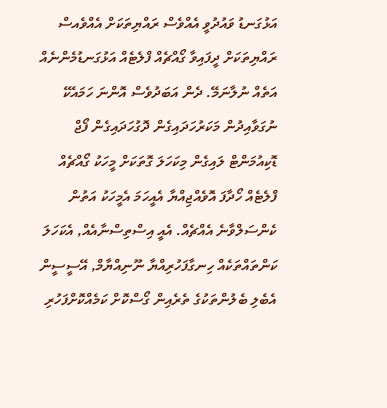އަޅުގަނޑު ވައުދުވީ އެއްވެސް ރައްޔިތަކަށް އެއްވެއސް ރައްޔިތަކަށް ދީފައިވާ ގޯއްޗެއް ފްލެޓެއް އަޅުގަނޑުމެންނެއް އަތެއް ނުލާނަމޭ. ދެން އަބަދުވެސް އޮންނަ ހަމައެކޭ ނުގަވާއިދުން މަކަރުހަދައިގެން ދޮގުހަދައިގެން ފޯޖް ޑޮކިއުމަންޓް ލައިގެން މިކަހަލަ ގޮތަކަށް މީހަކު ގޯއްޗެއް ފްލެޓެއް ހޯދާފަ އޮވެއްޖިއްޔާ އެއީހަމަ އެމީހަކު އަތުން ކެންސަލްވާނެ އެއްޗެއް. އެއީ އިސްތިސްނާއެއް, އެކަހަލަ ކަންތައްތަކެއް ހިނގާފަހުރިއްޔާ ނޫނިއްޔާމް, އޭސީސީން އެބެލި ބެލުންތަކުގެ ތެރެއިން ގޯސްކޮށް ކަމެއްކޮށްފަހުރި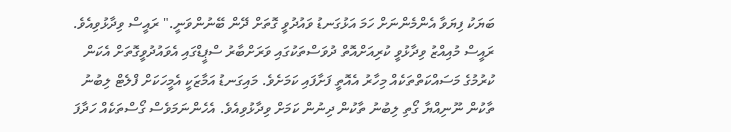ބަޔަކު ފިޔަވާ އެންމެންނަށް ހަމަ އަޅުގަނޑު ވައުދުވީ ގޮތަށް ދޭން ބޭނުންވަނީ." ރައީސް ވިދާޅުވިއެވެ.
ރައީސް މުއިއްޒު ވިދާޅުވީ ކުރިއަށްއޮތް ދުވަސްތަކުގައި ވަރަށްބާރު ސްޕީޑްގައި އެވައުދުވީގޮތަށް އެކަން ކުރުމުގެ މަސައްކަތްތަކެއް މިހާރު އެއޮތީ ފަށާފައި ކަމަށެވެ. މައިގަނޑު އަމާޒަކީ އެމީހަކަށް ފްލެޓް ލިބުނު ތާކުން ނޫނިއްޔާ ގޯތި ލިބުނު ތާކުން ދިނުން ކަމަށް ވިދާޅުވިއެވެ. އެހެންނަމަވެސް ގޯސްތަކެއް ހަދާފަ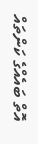އޮތް ބައެއްގެ ކަންތައް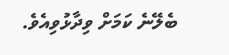ބެލޭނެ ކަމަށް ވިދާޅުވިއެވެ.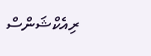ރިއެކްޝަންސް